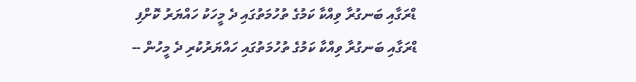ޑްރަގާއި ބަނގުރާ ވިއްކާ ކަމުގެ ތުހުމަތުގައި ދެ މީހަކު ހައްޔަރު ކޮށްފި
ޑްރަގާއި ބަނގުރާ ވިއްކާ ކަމުގެ ތުހުމަތުގައި ހައްޔަރުކުރި ދެ މީހުން --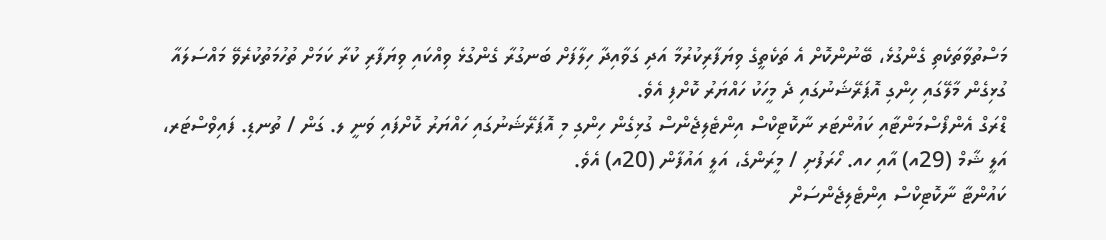މަސްތުވާތަކެތި ގެންގުޅެ، ބޭނުންކޮށް އެ ތަކެތީގެ ވިޔަފާރިކުރުމާ އަދި ގަވާއިދާ ހިލާފަށް ބަނގުރާ ގެންގުޅެ ވިއްކައި ވިޔަފާރި ކުރާ ކަމަށް ތުހުމަތުކުރެވޭ މައްސަލައާ ގުޅިގެން މާލޭގައި ހިންގި އޮޕަރޭޝަނުގައި ދެ މީހަކު ހައްޔަރު ކޮށްފި އެވެ.
ޑްރަގް އެންފޯސްމަންޓާއި ކައުންޓަރ ނާކޮޓިކްސް އިންޓެލިޖެންސް ގުޅިގެން ހިންގި މި އޮޕަރޭޝަނުގައި ހައްޔަރު ކޮށްފައި ވަނީ ލ. ގަން / ތުނޑި. ފައިވްސްޓަރ، އަލީ ޝާމް (29އ) އާއި ހއ. ހޯރަފުށި / މީރަންގެ، އަލީ އައުފާން (20އ) އެވެ.
ކައުންޓާ ނާކޮޓިކްސް އިންޓެލިޖެންސަށް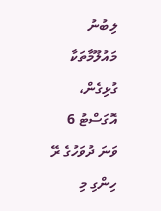ލިބުނު މައުލޫމާތަކާ ގުޅިގެން، އޮގަސްޓު 6 ވަނަ ދުވަހުގެ ރޭ ހިންގި މި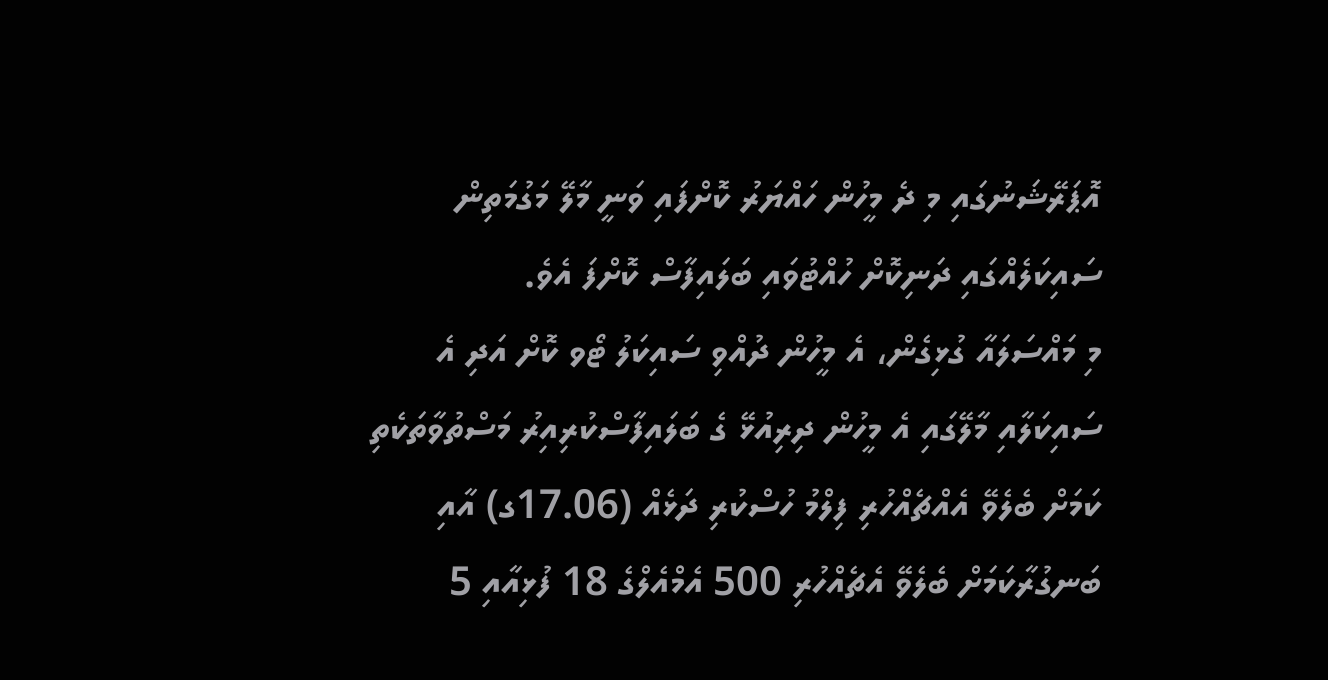އޮޕަރޭޝަނުގައި މި ދެ މީހުން ހައްޔަރު ކޮށްފައި ވަނީ މާލޭ މަގުމަތިން ސައިކަލެއްގައި ދަނިކޮށް ހުއްޓުވައި ބަލައިފާސް ކޮށްފަ އެވެ.
މި މައްސަލައާ ގުޅިގެން، އެ މީހުން ދުއްވި ސައިކަލު ޓޯވ ކޮށް އަދި އެ ސައިކަލާއި މާލޭގައި އެ މީހުން ދިރިއުޅޭ ގެ ބަލައިފާސްކުރިއިރު މަސްތުވާތަކެތި ކަމަށް ބެލެވޭ އެއްޗެއްހުރި ފިލްމު ހުސްކުރި ދަޅެއް (17.06ގ) އާއި ބަނގުރާކަމަށް ބެލެވޭ އެޗެއްހުރި 500 އެމްއެލްގެ 18 ފުޅިއާއި 5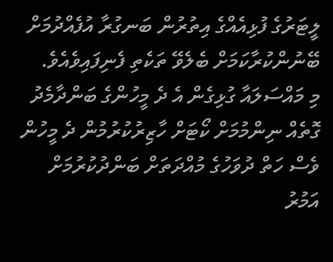ލީޓަރުގެ ފުޅިއެއްގެ އިތުރުން ބަނގުރާ އުފެއްދުމަށް ބޭނުންކުރާކަމަށް ބެލެވޭ ތަކެތި ފެނިފައިވެއެވެ.
މި މައްސަލައާ ގުޅިގެން އެ ދެ މީހުންގެ ބަންދާމެދު ގޮތެއް ނިންމުމަށް ކޯޓަށް ހާޒިރުކުރުމުން ދެ މީހުން ވެސް ހަތް ދުވަހުގެ މުއްދަތަށް ބަންދުކުރުމަށް އަމުރު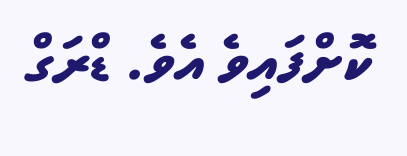ކޮށްފައިވެ އެވެ. ޑްރަގް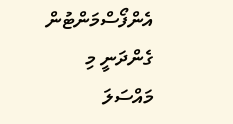އެންފޯސްމަންޓުން ގެންދަނީ މި މައްސަލަ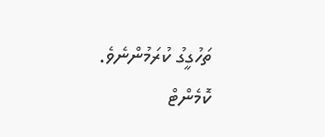ތަހުގީގު ކުރަމުންނެވެ.
ކޮމެންޓް